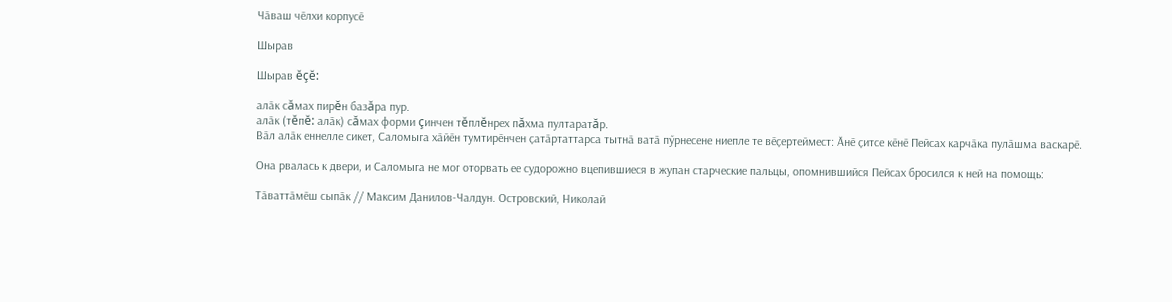Чӑваш чӗлхи корпусӗ

Шырав

Шырав ĕçĕ:

алӑк сăмах пирĕн базăра пур.
алӑк (тĕпĕ: алӑк) сăмах форми çинчен тĕплĕнрех пăхма пултаратăр.
Вӑл алӑк еннелле сикет, Саломыга хӑйӗн тумтирӗнчен ҫатӑртаттарса тытнӑ ватӑ пӳрнесене ниепле те вӗҫертеймест: Ӑнӗ ҫитсе кӗнӗ Пейсах карчӑка пулӑшма васкарӗ.

Она рвалась к двери, и Саломыга не мог оторвать ее судорожно вцепившиеся в жупан старческие пальцы, опомнившийся Пейсах бросился к ней на помощь:

Тӑваттӑмӗш сыпӑк // Максим Данилов-Чалдун. Островский, Николай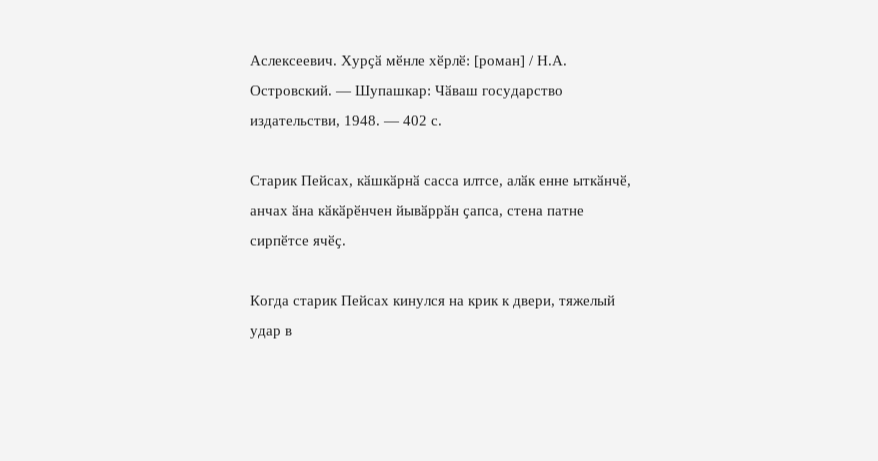Аслексеевич. Хурҫӑ мӗнле хӗрлӗ: [роман] / Н.А. Островский. — Шупашкар: Чӑваш государство издательстви, 1948. — 402 с.

Старик Пейсах, кӑшкӑрнӑ сасса илтсе, алӑк енне ыткӑнчӗ, анчах ӑна кӑкӑрӗнчен йывӑррӑн ҫапса, стена патне сирпӗтсе ячӗҫ.

Когда старик Пейсах кинулся на крик к двери, тяжелый удар в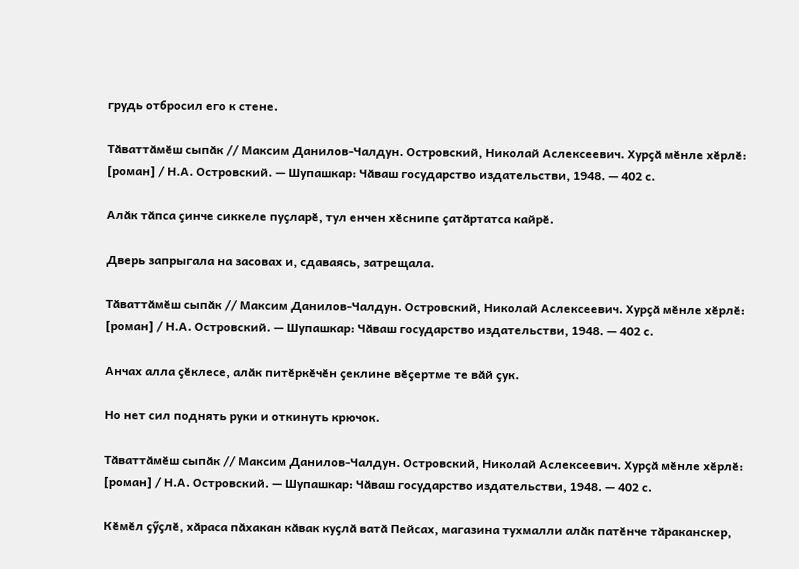грудь отбросил его к стене.

Тӑваттӑмӗш сыпӑк // Максим Данилов-Чалдун. Островский, Николай Аслексеевич. Хурҫӑ мӗнле хӗрлӗ: [роман] / Н.А. Островский. — Шупашкар: Чӑваш государство издательстви, 1948. — 402 с.

Алӑк тӑпса ҫинче сиккеле пуҫларӗ, тул енчен хӗснипе ҫатӑртатса кайрӗ.

Дверь запрыгала на засовах и, сдаваясь, затрещала.

Тӑваттӑмӗш сыпӑк // Максим Данилов-Чалдун. Островский, Николай Аслексеевич. Хурҫӑ мӗнле хӗрлӗ: [роман] / Н.А. Островский. — Шупашкар: Чӑваш государство издательстви, 1948. — 402 с.

Анчах алла ҫӗклесе, алӑк питӗркӗчӗн ҫеклине вӗҫертме те вӑй ҫук.

Но нет сил поднять руки и откинуть крючок.

Тӑваттӑмӗш сыпӑк // Максим Данилов-Чалдун. Островский, Николай Аслексеевич. Хурҫӑ мӗнле хӗрлӗ: [роман] / Н.А. Островский. — Шупашкар: Чӑваш государство издательстви, 1948. — 402 с.

Кӗмӗл ҫӳҫлӗ, хӑраса пӑхакан кӑвак куҫлӑ ватӑ Пейсах, магазина тухмалли алӑк патӗнче тӑраканскер,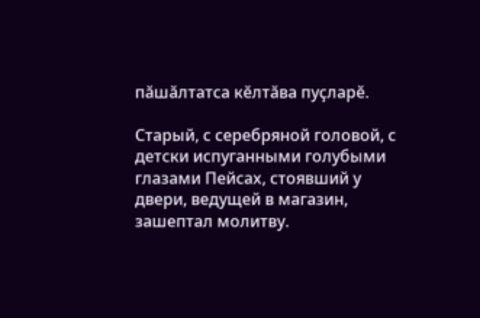пӑшӑлтатса кӗлтӑва пуҫларӗ.

Старый, с серебряной головой, с детски испуганными голубыми глазами Пейсах, стоявший у двери, ведущей в магазин, зашептал молитву.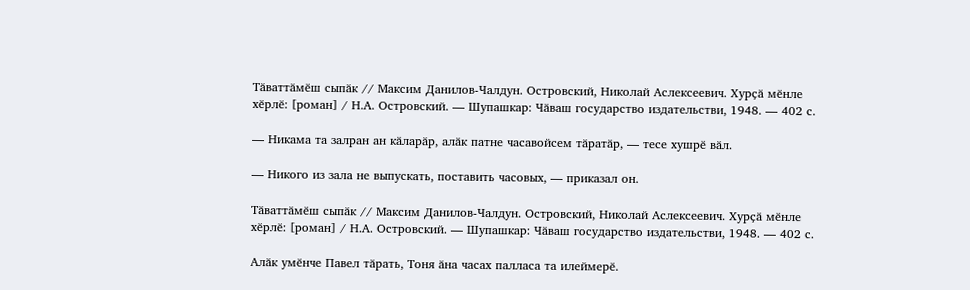Тӑваттӑмӗш сыпӑк // Максим Данилов-Чалдун. Островский, Николай Аслексеевич. Хурҫӑ мӗнле хӗрлӗ: [роман] / Н.А. Островский. — Шупашкар: Чӑваш государство издательстви, 1948. — 402 с.

— Никама та залран ан кӑларӑр, алӑк патне часавойсем тӑратӑр, — тесе хушрӗ вӑл.

— Никого из зала не выпускать, поставить часовых, — приказал он.

Тӑваттӑмӗш сыпӑк // Максим Данилов-Чалдун. Островский, Николай Аслексеевич. Хурҫӑ мӗнле хӗрлӗ: [роман] / Н.А. Островский. — Шупашкар: Чӑваш государство издательстви, 1948. — 402 с.

Алӑк умӗнче Павел тӑрать, Тоня ӑна часах палласа та илеймерӗ.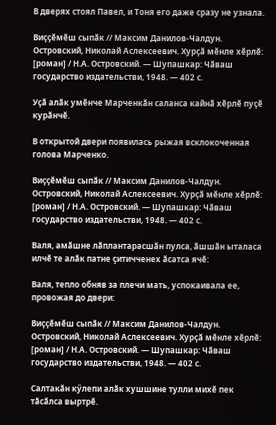В дверях стоял Павел, и Тоня его даже сразу не узнала.

Виҫҫӗмӗш сыпӑк // Максим Данилов-Чалдун. Островский, Николай Аслексеевич. Хурҫӑ мӗнле хӗрлӗ: [роман] / Н.А. Островский. — Шупашкар: Чӑваш государство издательстви, 1948. — 402 с.

Уҫӑ алӑк умӗнче Марченкӑн саланса кайнӑ хӗрлӗ пуҫӗ курӑнчӗ.

В открытой двери появилась рыжая всклокоченная голова Марченко.

Виҫҫӗмӗш сыпӑк // Максим Данилов-Чалдун. Островский, Николай Аслексеевич. Хурҫӑ мӗнле хӗрлӗ: [роман] / Н.А. Островский. — Шупашкар: Чӑваш государство издательстви, 1948. — 402 с.

Валя, амӑшне лӑплантарасшӑн пулса, ӑшшӑн ыталаса илчӗ те алӑк патне ҫитичченех ӑсатса ячӗ:

Валя, тепло обняв за плечи мать, успокаивала ее, провожая до двери:

Виҫҫӗмӗш сыпӑк // Максим Данилов-Чалдун. Островский, Николай Аслексеевич. Хурҫӑ мӗнле хӗрлӗ: [роман] / Н.А. Островский. — Шупашкар: Чӑваш государство издательстви, 1948. — 402 с.

Салтакӑн кӳлепи алӑк хушшине тулли михӗ пек тӑсӑлса выртрӗ.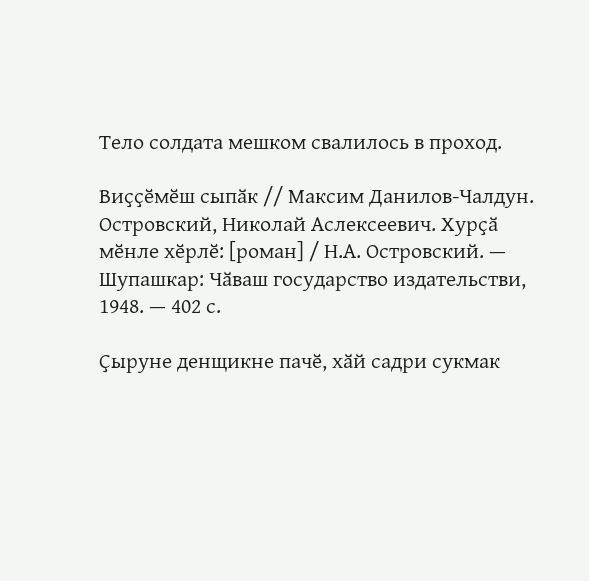Тело солдата мешком свалилось в проход.

Виҫҫӗмӗш сыпӑк // Максим Данилов-Чалдун. Островский, Николай Аслексеевич. Хурҫӑ мӗнле хӗрлӗ: [роман] / Н.А. Островский. — Шупашкар: Чӑваш государство издательстви, 1948. — 402 с.

Ҫыруне денщикне пачӗ, хӑй садри сукмак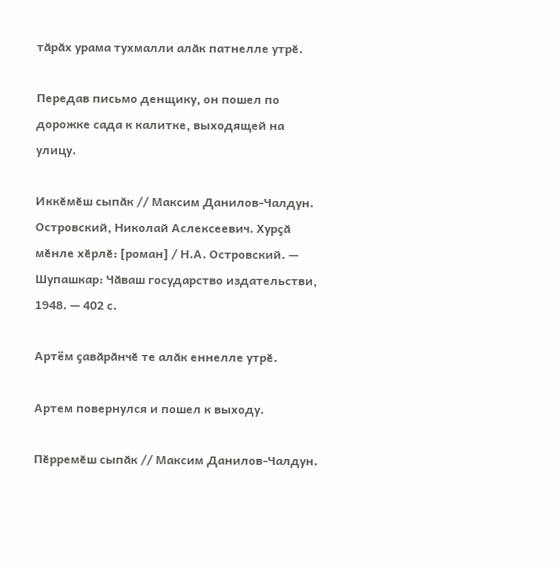тӑрӑх урама тухмалли алӑк патнелле утрӗ.

Передав письмо денщику, он пошел по дорожке сада к калитке, выходящей на улицу.

Иккӗмӗш сыпӑк // Максим Данилов-Чалдун. Островский, Николай Аслексеевич. Хурҫӑ мӗнле хӗрлӗ: [роман] / Н.А. Островский. — Шупашкар: Чӑваш государство издательстви, 1948. — 402 с.

Артём ҫавӑрӑнчӗ те алӑк еннелле утрӗ.

Артем повернулся и пошел к выходу.

Пӗрремӗш сыпӑк // Максим Данилов-Чалдун.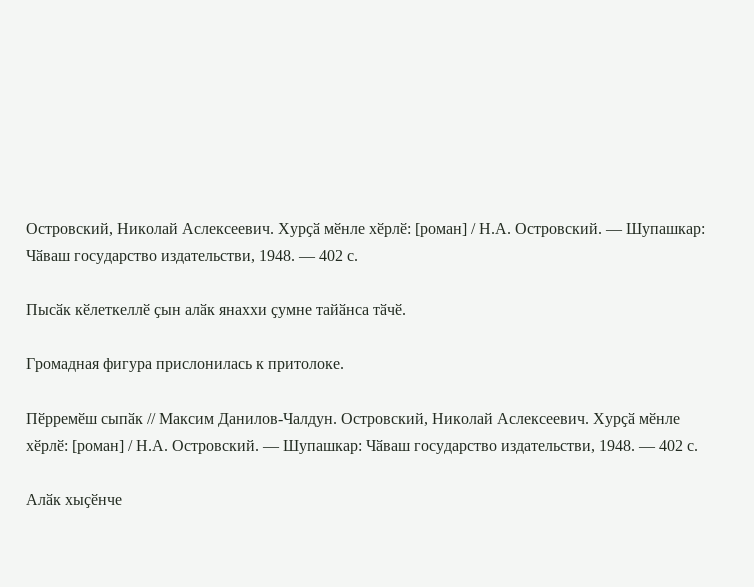Островский, Николай Аслексеевич. Хурҫӑ мӗнле хӗрлӗ: [роман] / Н.А. Островский. — Шупашкар: Чӑваш государство издательстви, 1948. — 402 с.

Пысӑк кӗлеткеллӗ ҫын алӑк янаххи ҫумне тайӑнса тӑчӗ.

Громадная фигура прислонилась к притолоке.

Пӗрремӗш сыпӑк // Максим Данилов-Чалдун. Островский, Николай Аслексеевич. Хурҫӑ мӗнле хӗрлӗ: [роман] / Н.А. Островский. — Шупашкар: Чӑваш государство издательстви, 1948. — 402 с.

Алӑк хыҫӗнче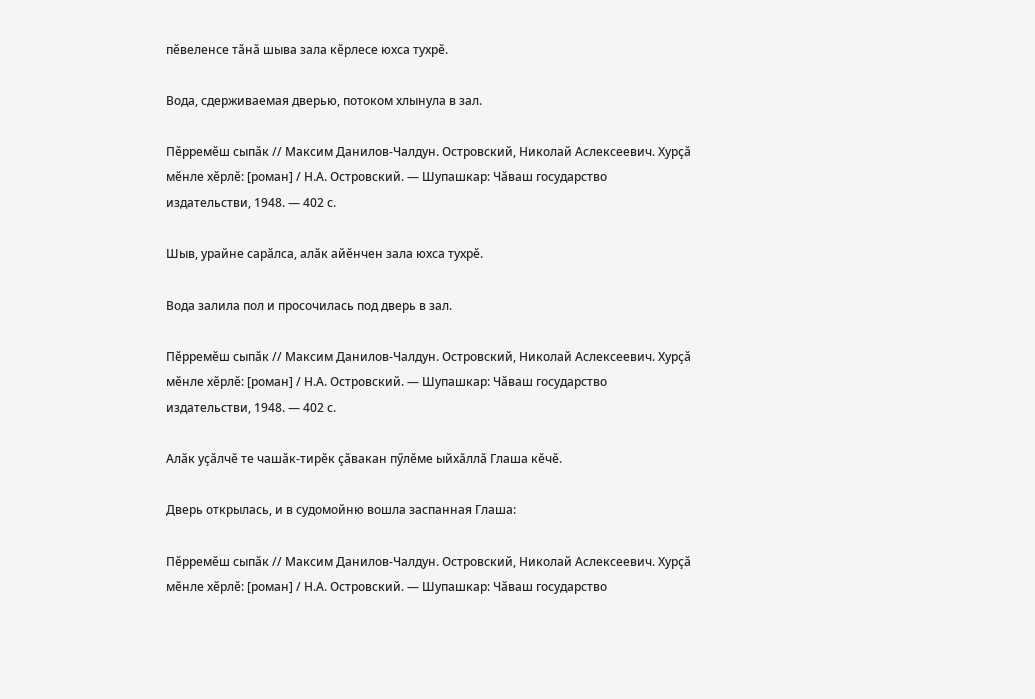пӗвеленсе тӑнӑ шыва зала кӗрлесе юхса тухрӗ.

Вода, сдерживаемая дверью, потоком хлынула в зал.

Пӗрремӗш сыпӑк // Максим Данилов-Чалдун. Островский, Николай Аслексеевич. Хурҫӑ мӗнле хӗрлӗ: [роман] / Н.А. Островский. — Шупашкар: Чӑваш государство издательстви, 1948. — 402 с.

Шыв, урайне сарӑлса, алӑк айӗнчен зала юхса тухрӗ.

Вода залила пол и просочилась под дверь в зал.

Пӗрремӗш сыпӑк // Максим Данилов-Чалдун. Островский, Николай Аслексеевич. Хурҫӑ мӗнле хӗрлӗ: [роман] / Н.А. Островский. — Шупашкар: Чӑваш государство издательстви, 1948. — 402 с.

Алӑк уҫӑлчӗ те чашӑк-тирӗк ҫӑвакан пӳлӗме ыйхӑллӑ Глаша кӗчӗ.

Дверь открылась, и в судомойню вошла заспанная Глаша:

Пӗрремӗш сыпӑк // Максим Данилов-Чалдун. Островский, Николай Аслексеевич. Хурҫӑ мӗнле хӗрлӗ: [роман] / Н.А. Островский. — Шупашкар: Чӑваш государство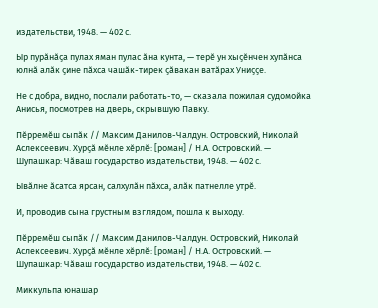издательстви, 1948. — 402 с.

Ыр пурӑнӑҫа пулах яман пулас ӑна кунта, — терӗ ун хыҫӗнчен хупӑнса юлнӑ алӑк ҫине пӑхса чашӑк-тирек ҫӑвакан ватӑрах Униҫҫе.

Не с добра, видно, послали работать-то, — сказала пожилая судомойка Анисья, посмотрев на дверь, скрывшую Павку.

Пӗрремӗш сыпӑк // Максим Данилов-Чалдун. Островский, Николай Аслексеевич. Хурҫӑ мӗнле хӗрлӗ: [роман] / Н.А. Островский. — Шупашкар: Чӑваш государство издательстви, 1948. — 402 с.

Ывӑлне ӑсатса ярсан, салхулӑн пӑхса, алӑк патнелле утрӗ.

И, проводив сына грустным взглядом, пошла к выходу.

Пӗрремӗш сыпӑк // Максим Данилов-Чалдун. Островский, Николай Аслексеевич. Хурҫӑ мӗнле хӗрлӗ: [роман] / Н.А. Островский. — Шупашкар: Чӑваш государство издательстви, 1948. — 402 с.

Миккульпа юнашар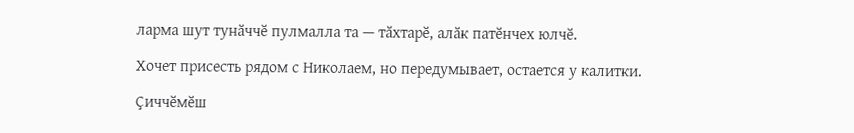ларма шут тунӑччӗ пулмалла та — тӑхтарӗ, алӑк патӗнчех юлчӗ.

Хочет присесть рядом с Николаем, но передумывает, остается у калитки.

Ҫиччӗмӗш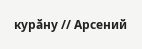курӑну // Арсений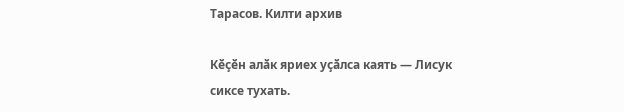Тарасов. Килти архив

Кӗҫӗн алӑк яриех уҫӑлса каять — Лисук сиксе тухать.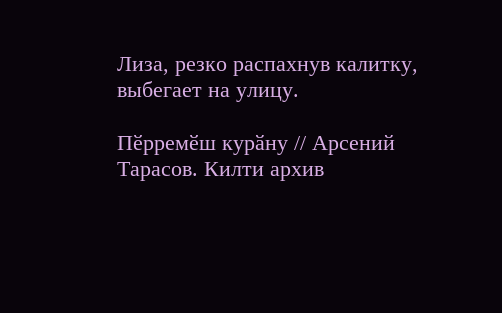Лиза, резко распахнув калитку, выбегает на улицу.

Пӗрремӗш курӑну // Арсений Тарасов. Килти архив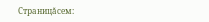Страницăсем: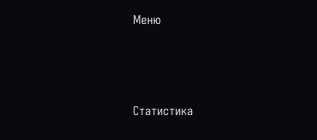Меню



Статистика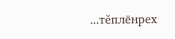...тĕплӗнрех